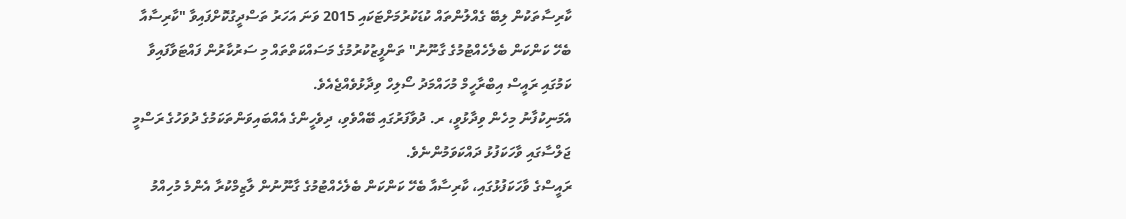ކާރިސާތަކުން ލިބޭ ގެއްލުންތައް ކުޑަކުރުމަށްޓަކައި 2015 ވަނަ އަހަރު ތަސްދީގުކޮށްފައިވާ "ކާރިސާއާ ބެހޭ ކަންކަން ބެލެހެއްޓުމުގެ ގާނޫނު" ތަންފީޒުކުރުމުގެ މަސައްކަތްތައް މި ސަރުކާރުން ފައްޓަވާފައިވާ ކަމުގައި ރައީސް އިބްރާހީމް މުހައްމަދު ސޯލިހް ވިދާޅުވެއްޖެއެވެ.
އެމަނިކުފާނު މިހެން ވިދާޅުވީ، ރ. ދުވާފަރުގައި ބޭއްވެވި، ދިވެހީންގެ އެއްބައިވަންތަކަމުގެ ދުވަހުގެ ރަސްމީ ޖަލްސާގައި ވާހަކަފުޅު ދައްކަވަމުންނެވެ.
ރައީސްގެ ވާހަކަފުޅުގައި، ކާރިސާއާ ބެހޭ ކަންކަން ބެލެހެއްޓުމުގެ ގާނޫނުން ލާޒިމްކުރާ އެންމެ މުހިއްމު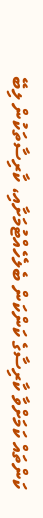ކަންތައް ކަމަށްވާ ކާރިސާގެ ކަންކަން ބެލެހެއްޓުމަށާއި، ކާރިސާތަކުން ލިބޭ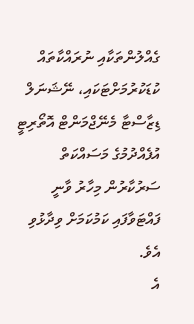ގެއްލުންތަކާއި ނުރައްކާތައް ކުޑަކުރުމަށްޓަކައި، ނޭޝަނަލް ޑިޒާސްޓާ މެނޭޖްމަންޓް އޮތޯރިޓީ އުފެއްދުމުގެ މަސައްކަތް ސަރުކާރުން މިހާރު ވާނީ ފައްޓަވާފައި ކަމުކަމަށް ވިދާޅުވި އެވެ.
އެ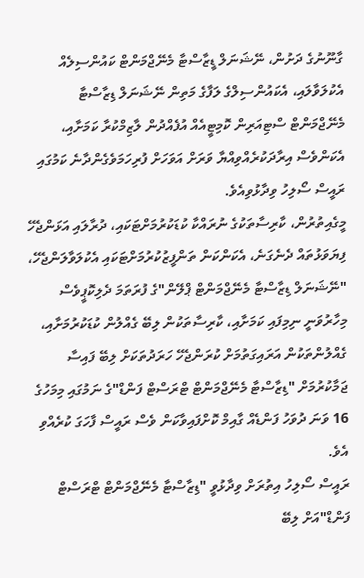ގާނޫނުގެ ދަށުން، ނޭޝަނަލް ޑީޒާސްޓާ މެނޭޖްމަންޓް ކައުންސިލެއް އެކުލަވާލައި، އެކައުންސިލްގެ ލަފާގެ މަތިން ނޭޝަނަލް ޑިޒާސްޓާ މެނޭޖްމަންޓް ސްޓިއަރިން ކޮމިޓީއެއް އުފެއްދުން ލާޒިމްކުރާ ކަމަށާއި، އެކަންވެސް އިރާދަކުރެއްވިއްޔާ ވަރަށް އަވަހަށް ފުރިހަމަވެގެންދާނެ ކަމުގައި ރައީސް ސޯލިހު ވިދާޅުވިއެވެ.
މީގެއިތުރުން، ކާރިސާތަކުގެ ނުރައްކާ ކުޑަކުރުމަށްޓަކައި، ދުރާލައި އަޅަންޖެހޭ ފިޔަވަޅުތައް ދެނެގަނެ، އެކަންކަން ތަންފީޒުކުރުމަށްޓަކައި އެކުލަވާލަންޖެހޭ، "ނޭޝަނަލް ޑިޒާސްޓާ މެނޭޖްމަންޓް ޕްލޭން"ގެ ފުރަތަމަ ދެލިކޮޕީވެސް މިހާރުވަނީ ނިމިފައި ކަމަށާއި، ކާރިސާތަކުން ލިބޭ ގެއްލުން ކުޑަކުރުމަށާއި، ގެއްލުންތަކުން އަރައިގަތުމަށް ކުރަންޖެހޭ ހަރަދުތަކަށް ލިބޭ ފައިސާ ޖަމާކުރުމަށް "ޑިޒާސްޓާ މެނޭޖްމަންޓް ޓްރަސްޓް ފަންޑް"ގެ ނަމުގައި މިމަހުގެ 16 ވަނަ ދުވަހު ފަންޑެއް ގާއިމް ކޮށްފައިވާކަން ވެސް ރައީސް ފާހަގަ ކުރެއްވި އެވެ.
ރައީސް ސޯލިހު އިތުރަށް ވިދާޅުވީ "ޑިޒާސްޓާ މެނޭޖްމަންޓް ޓްރަސްޓް ފަންޑް"އަށް ލިބޭ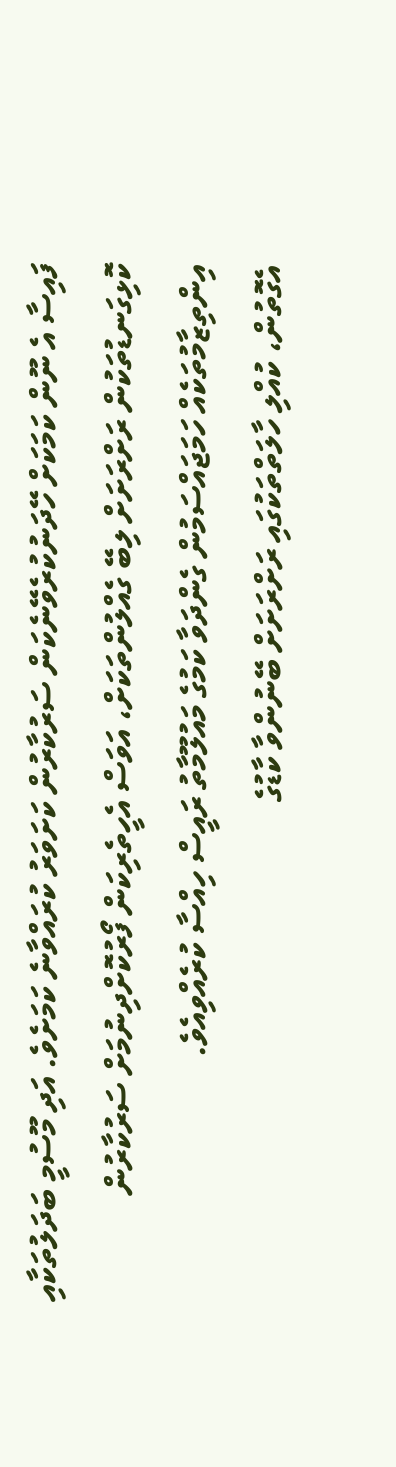ފައިސާ އެ ނޫން ކަމަކަށް ހޭދަނުކުރެވޭނެކަން ސަރުކާރުން ކަށަވަރު ކުރައްވާނެ ކަމަށެވެ. އަދި މޫސުމީ ބަދަލުތަކާއި ކޮޅިގަނޑުތަކުން ރަށްރަށަށް ލިބޭ ގެއްލުންތަކަށް، އަވަސް އެހީތެރިކަން ފޯރުކޮށްދިނުމަށް ސަރުކާރުން އިންތިޒާމުތަކެއް ހަމަޖައްސަމުން ގެންދަވާ ކަމުގެ މައުލޫމާތު ރައީސް ހިއްސާ ކުރެއްވިއެވެ.
އެގޮތުން، ކުއްލި ހާލަތްތަކުގައި ރަށްރަށަށް ބޭނުންވާ ކާޑުގެ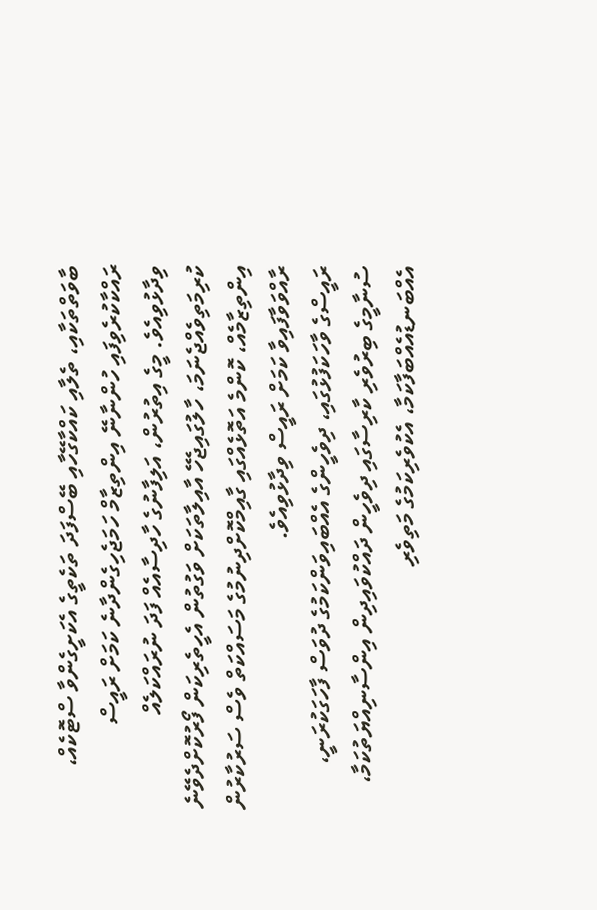ބާވަތްތަކާއި، ތެލާއި ކައްކާގޭހާއި ބޭސްފަދަ ތަކެތީގެ އެކަށީގެންވާ ސްޓޮކެއް، ރައްކާކުރެވިފައި ހުންނާނޭ އިންތިޒާމް ހަމަޖެހިގެންދާނެ ކަމަށް ރައީސް ވިދާޅުވިއެވެ. މީގެ އިތުރުން، އަލިފާނުގެ ހާދިސާއެއް ފަދަ ނުރައްކަލެއް ކުރިމަތިވެއްޖެނަމަ، ހާލުގައިޖެހޭ އާއިލާތަކަށް ވަގުތުން އެހީތެރިކަން ފޯރުކޮށްދެވޭނެ އިންތިޒާމެއް، ކޮންމެ އަތޮޅެއްގައި ގާއިމްކޮށްދިނުމުގެ މަސައްކަތް ވެސް ސަރުކާރުން ރާއްވަވާފައިވާ ކަމަށް ރައީސް ވިދާޅުވިއެވެ.
ރައީސްގެ ވާހަކަފުޅުގައި، ދިވެހީންގެ އެއްބައިވަންކަމުގެ ދުވަސް ފާހަގަކުރަނީ، ސުނާމީގެ ބިރުވެރި ކާރިސާގައި ދިވެހީން ދައްކުވައިދިން އިންސާނިއްޔަތުކަމާ، އެއްބަނޑުއެއްބަފާކަމާ، އެކުވެރިކަމުގެ މަތިވެރި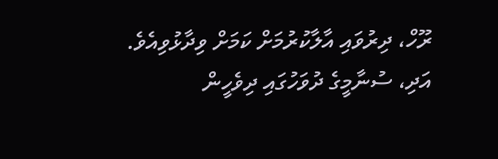ރޫހް، ދިރުވައި އާލާކުރުމަށް ކަމަށް ވިދާޅުވިއެވެ. އަދި، ސުނާމީގެ ދުވަހުގައި ދިވެހީން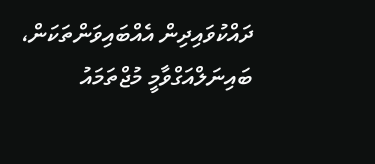ދައްކުވައިދިން އެއްބައިވަންތަކަން، ބައިނަލްއަގްވާމީ މުޖްތަމައު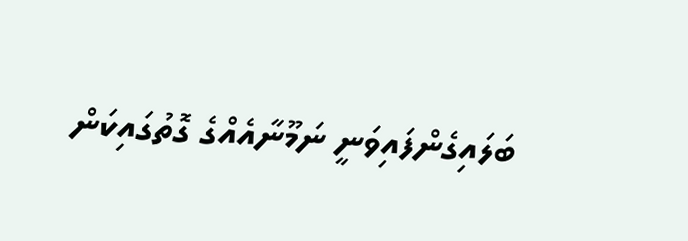ބަލައިގެންފައިވަނީ ނަމޫނާއެއްގެ ގޮތުގައިކަން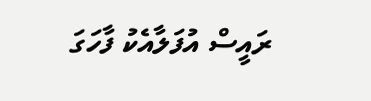ރައީސް އުފަލާއެކު ފާހަގަ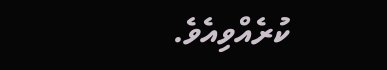ކުރެއްވިއެވެ.